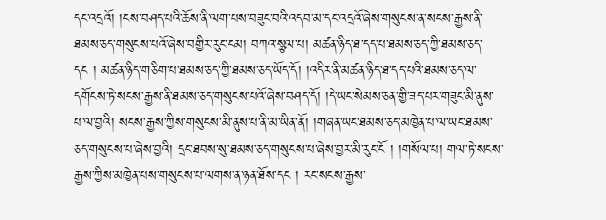དང་འདྲའོ། །ངས་བཤད་པའི་ཆོས་ནི་ལག་པས་བཟུང་བའི་འདབ་མ་དང་འདྲའོ་ཞེས་གསུངས་ན་སངས་རྒྱས་ནི་ཐམས་ཅད་གསུངས་པའོ་ཞེས་བགྱིར་རུང་ངམ། བཀའ་སྩལ་པ། མཚན་ཉིད་ཐ་དད་པ་ཐམས་ཅད་ཀྱི་ཐམས་ཅད་དང ། མཚན་ཉིད་གཅིག་པ་ཐམས་ཅད་ཀྱི་ཐམས་ཅད་ཡོད་དོ། །འདིར་ནི་མཚན་ཉིད་ཐ་དད་པའི་ཐམས་ཅད་ལ་དགོངས་ཏེ་སངས་རྒྱས་ནི་ཐམས་ཅད་གསུངས་པའོ་ཞེས་བཤད་དོ། །དེ་ཡང་སེམས་ཅན་གྱི་ཟད་པར་གཟུང་མི་ནུས་པ་ལ་བྱའི། སངས་རྒྱས་ཀྱིས་གསུངས་མི་ནུས་པ་ནི་མ་ཡིན་ནོ། །གཞན་ཡང་ཐམས་ཅད་མཁྱེན་པ་ལ་ཡང་ཐམས་ཅད་གསུངས་པ་ཞེས་བྱའི། དྲང་ཐབས་སུ་ཐམས་ཅད་གསུངས་པ་ཞེས་བྱར་མི་རུང་ངོ ། །གསོལ་པ། གལ་ཏེ་སངས་རྒྱས་ཀྱིས་མཁྱེན་པས་གསུངས་པ་ལགས་ན་ཉན་ཐོས་དང ། རང་སངས་རྒྱས་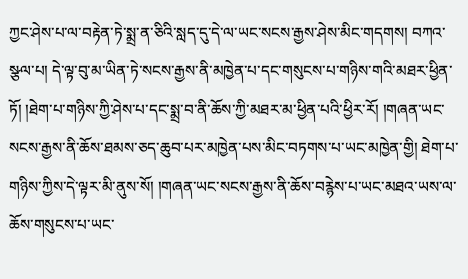ཀྱང་ཤེས་པ་ལ་བརྟེན་ཏེ་སྨྲ་ན་ཅིའི་སླད་དུ་དེ་ལ་ཡང་སངས་རྒྱས་ཤེས་མིང་གདགས། བཀའ་སྩལ་པ། དེ་ལྟ་བུ་མ་ཡིན་ཏེ་སངས་རྒྱས་ནི་མཁྱེན་པ་དང་གསུངས་པ་གཉིས་གའི་མཐར་ཕྱིན་ཏོ། །ཐེག་པ་གཉིས་ཀྱི་ཤེས་པ་དང་སྨྲ་བ་ནི་ཆོས་ཀྱི་མཐར་མ་ཕྱིན་པའི་ཕྱིར་རོ། །གཞན་ཡང་སངས་རྒྱས་ནི་ཆོས་ཐམས་ཅད་ཆུབ་པར་མཁྱེན་པས་མིང་བཏགས་པ་ཡང་མཁྱེན་གྱི། ཐེག་པ་གཉིས་ཀྱིས་དེ་ལྟར་མི་ནུས་སོ། །གཞན་ཡང་སངས་རྒྱས་ནི་ཆོས་བརྙེས་པ་ཡང་མཐའ་ཡས་ལ་ཆོས་གསུངས་པ་ཡང་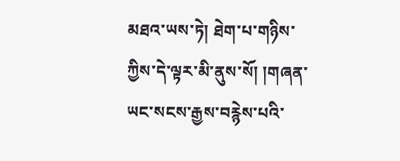མཐའ་ཡས་ཏེ། ཐེག་པ་གཉིས་ཀྱིས་དེ་ལྟར་མི་ནུས་སོ། །གཞན་ཡང་སངས་རྒྱས་བརྙེས་པའི་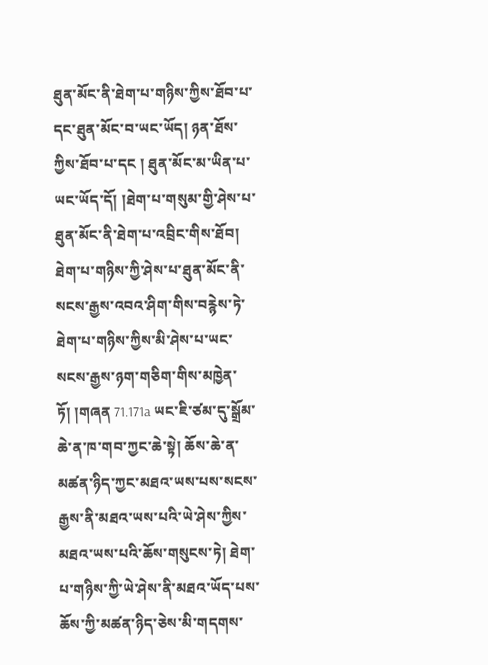ཐུན་མོང་ནི་ཐེག་པ་གཉིས་ཀྱིས་ཐོབ་པ་དང་ཐུན་མོང་བ་ཡང་ཡོད། ཉན་ཐོས་ཀྱིས་ཐོབ་པ་དང ། ཐུན་མོང་མ་ཡིན་པ་ཡང་ཡོད་དོ། །ཐེག་པ་གསུམ་གྱི་ཤེས་པ་ཐུན་མོང་ནི་ཐེག་པ་འབྲིང་གིས་ཐོབ། ཐེག་པ་གཉིས་ཀྱི་ཤེས་པ་ཐུན་མོང་ནི་སངས་རྒྱས་འབའ་ཤིག་གིས་བརྙེས་ཏེ་ཐེག་པ་གཉིས་ཀྱིས་མི་ཤེས་པ་ཡང་སངས་རྒྱས་ཉག་གཅིག་གིས་མཁྱེན་ཏོ། །གཞན 71.171a ཡང་ཇི་ཙམ་དུ་སྒྲོམ་ཆེ་ན་ཁ་གབ་ཀྱང་ཆེ་སྟེ། ཆོས་ཆེ་ན་མཚན་ཉིད་ཀྱང་མཐའ་ཡས་པས་སངས་རྒྱས་ནི་མཐའ་ཡས་པའི་ཡེ་ཤེས་ཀྱིས་མཐའ་ཡས་པའི་ཆོས་གསུངས་ཏེ། ཐེག་པ་གཉིས་ཀྱི་ཡེ་ཤེས་ནི་མཐའ་ཡོད་པས་ཆོས་ཀྱི་མཚན་ཉིད་ཅེས་མི་གདགས་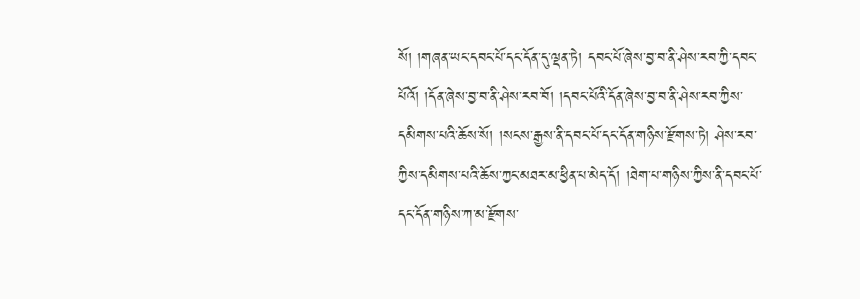སོ། །གཞན་ཡང་དབང་པོ་དང་དོན་དུ་ལྡན་ཏེ། དབང་པོ་ཞེས་བྱ་བ་ནི་ཤེས་རབ་ཀྱི་དབང་པོའོ། །དོན་ཞེས་བྱ་བ་ནི་ཤེས་རབ་བོ། །དབང་པོའི་དོན་ཞེས་བྱ་བ་ནི་ཤེས་རབ་ཀྱིས་དམིགས་པའི་ཆོས་སོ། །སངས་རྒྱས་ནི་དབང་པོ་དང་དོན་གཉིས་རྫོགས་ཏེ། ཤེས་རབ་ཀྱིས་དམིགས་པའི་ཆོས་ཀྱང་མཐར་མ་ཕྱིན་པ་མེད་དོ། །ཐེག་པ་གཉིས་ཀྱིས་ནི་དབང་པོ་དང་དོན་གཉིས་ཀ་མ་རྫོགས་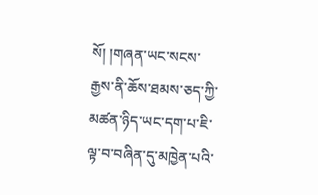སོ། །གཞན་ཡང་སངས་རྒྱས་ནི་ཆོས་ཐམས་ཅད་ཀྱི་མཚན་ཉིད་ཡང་དག་པ་ཇི་ལྟ་བ་བཞིན་དུ་མཁྱེན་པའི་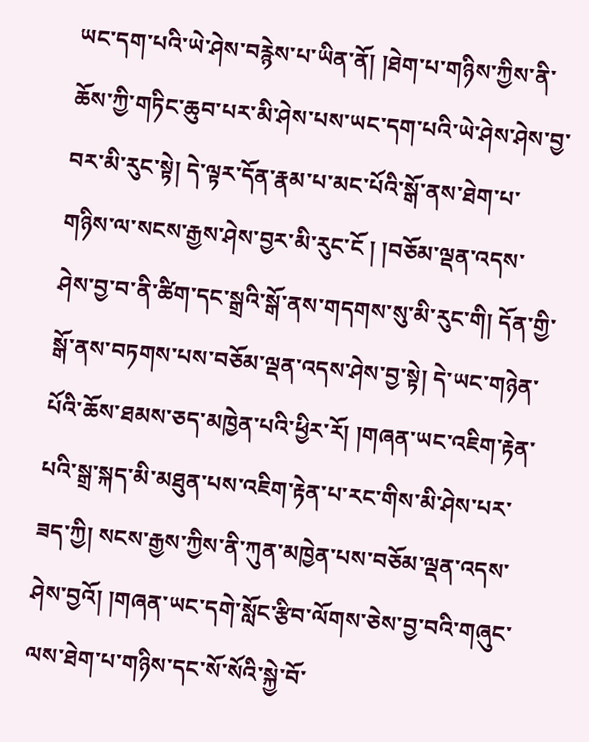ཡང་དག་པའི་ཡེ་ཤེས་བརྙེས་པ་ཡིན་ནོ། །ཐེག་པ་གཉིས་ཀྱིས་ནི་ཆོས་ཀྱི་གཏིང་ཆུབ་པར་མི་ཤེས་པས་ཡང་དག་པའི་ཡེ་ཤེས་ཤེས་བྱ་བར་མི་རུང་སྟེ། དེ་ལྟར་དོན་རྣམ་པ་མང་པོའི་སྒོ་ནས་ཐེག་པ་གཉིས་ལ་སངས་རྒྱས་ཤེས་བྱར་མི་རུང་ངོ ། །བཅོམ་ལྡན་འདས་ཤེས་བྱ་བ་ནི་ཚིག་དང་སྒྲའི་སྒོ་ནས་གདགས་སུ་མི་རུང་གི། དོན་གྱི་སྒོ་ནས་བཏགས་པས་བཅོམ་ལྡན་འདས་ཤེས་བྱ་སྟེ། དེ་ཡང་གཉེན་པོའི་ཆོས་ཐམས་ཅད་མཁྱེན་པའི་ཕྱིར་རོ། །གཞན་ཡང་འཇིག་རྟེན་པའི་སྒྲ་སྐད་མི་མཐུན་པས་འཇིག་རྟེན་པ་རང་གིས་མི་ཤེས་པར་ཟད་ཀྱི། སངས་རྒྱས་ཀྱིས་ནི་ཀུན་མཁྱེན་པས་བཅོམ་ལྡན་འདས་ཤེས་བྱའོ། །གཞན་ཡང་དགེ་སློང་རྩིབ་ལོགས་ཅེས་བྱ་བའི་གཞུང་ལས་ཐེག་པ་གཉིས་དང་སོ་སོའི་སྐྱེ་བོ་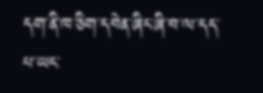དག་ནི་ཁ་ཅིག་དབེན་ཞིང་ཞི་བ་ལ་དད་པ་ཡང་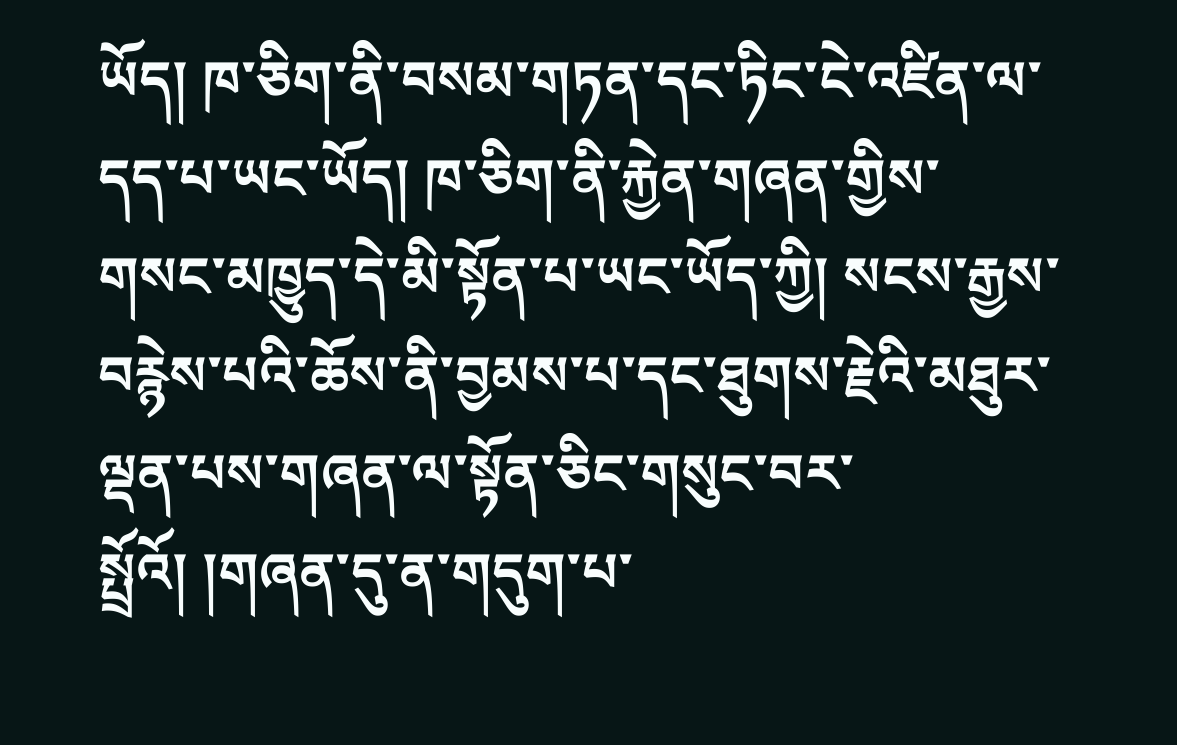ཡོད། ཁ་ཅིག་ནི་བསམ་གཏན་དང་ཏིང་ངེ་འཛིན་ལ་དད་པ་ཡང་ཡོད། ཁ་ཅིག་ནི་རྐྱེན་གཞན་གྱིས་གསང་མཁྱུད་དེ་མི་སྟོན་པ་ཡང་ཡོད་ཀྱི། སངས་རྒྱས་བརྙེས་པའི་ཆོས་ནི་བྱམས་པ་དང་ཐུགས་རྗེའི་མཐུར་ལྡན་པས་གཞན་ལ་སྟོན་ཅིང་གསུང་བར་སྤྲོའོ། །གཞན་དུ་ན་གདུག་པ་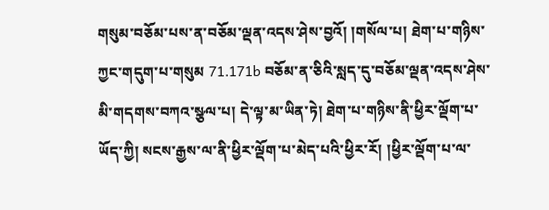གསུམ་བཅོམ་པས་ན་བཅོམ་ལྡན་འདས་ཤེས་བྱའོ། །གསོལ་པ། ཐེག་པ་གཉིས་ཀྱང་གདུག་པ་གསུམ 71.171b བཅོམ་ན་ཅིའི་སླད་དུ་བཅོམ་ལྡན་འདས་ཤེས་མི་གདགས་བཀའ་སྩལ་པ། དེ་ལྟ་མ་ཡིན་ཏེ། ཐེག་པ་གཉིས་ནི་ཕྱིར་ལྡོག་པ་ཡོད་ཀྱི། སངས་རྒྱས་ལ་ནི་ཕྱིར་ལྡོག་པ་མེད་པའི་ཕྱིར་རོ། །ཕྱིར་ལྡོག་པ་ལ་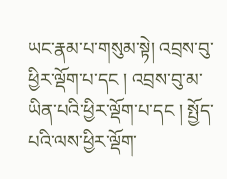ཡང་རྣམ་པ་གསུམ་སྟེ། འབྲས་བུ་ཕྱིར་ལྡོག་པ་དང ། འབྲས་བུ་མ་ཡིན་པའི་ཕྱིར་ལྡོག་པ་དང ། སྤྱོད་པའི་ལས་ཕྱིར་ལྡོག་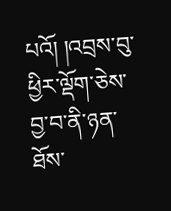པའོ། །འབྲས་བུ་ཕྱིར་ལྡོག་ཅེས་བྱ་བ་ནི་ཉན་ཐོས་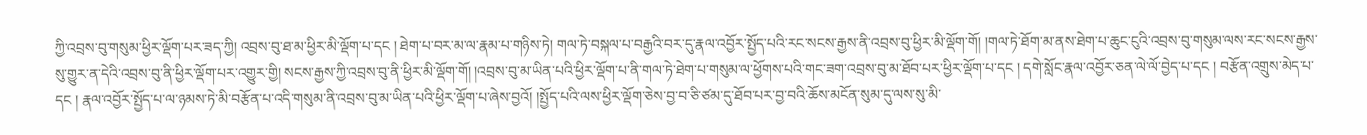ཀྱི་འབྲས་བུ་གསུམ་ཕྱིར་ལྡོག་པར་ཟད་ཀྱི། འབྲས་བུ་ཐ་མ་ཕྱིར་མི་ལྡོག་པ་དང ། ཐེག་པ་བར་མ་ལ་རྣམ་པ་གཉིས་ཏེ། གལ་ཏེ་བསྐལ་པ་བརྒྱའི་བར་དུ་རྣལ་འབྱོར་སྤྱོད་པའི་རང་སངས་རྒྱས་ནི་འབྲས་བུ་ཕྱིར་མི་ལྡོག་གོ། །གལ་ཏེ་ཐོག་མ་ནས་ཐེག་པ་ཆུང་ངུའི་འབྲས་བུ་གསུམ་ལས་རང་སངས་རྒྱས་སུ་གྱུར་ན་དེའི་འབྲས་བུ་ནི་ཕྱིར་ལྡོག་པར་འགྱུར་གྱི། སངས་རྒྱས་ཀྱི་འབྲས་བུ་ནི་ཕྱིར་མི་ལྡོག་གོ། །འབྲས་བུ་མ་ཡིན་པའི་ཕྱིར་ལྡོག་པ་ནི་གལ་ཏེ་ཐེག་པ་གསུམ་ལ་ཕྱོགས་པའི་གང་ཟག་འབྲས་བུ་མ་ཐོབ་པར་ཕྱིར་ལྡོག་པ་དང ། དགེ་སློང་རྣལ་འབྱོར་ཅན་ལེ་ལོ་བྱེད་པ་དང ། བརྩོན་འགྲུས་མེད་པ་དང ། རྣལ་འབྱོར་སྤྱོད་པ་ལ་ཉམས་ཏེ་མི་བརྩོན་པ་འདི་གསུམ་ནི་འབྲས་བུ་མ་ཡིན་པའི་ཕྱིར་ལྡོག་པ་ཞེས་བྱའོ། །སྤྱོད་པའི་ལས་ཕྱིར་ལྡོག་ཅེས་བྱ་བ་ཅི་ཙམ་དུ་ཐོབ་པར་བྱ་བའི་ཆོས་མངོན་སུམ་དུ་ལས་སུ་མི་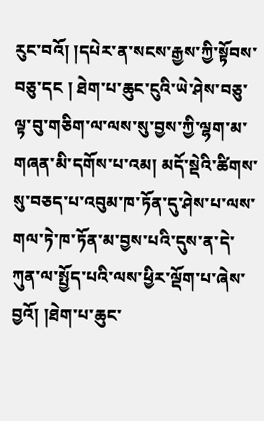རུང་བའོ། །དཔེར་ན་སངས་རྒྱས་ཀྱི་སྟོབས་བཅུ་དང ། ཐེག་པ་ཆུང་ངུའི་ཡེ་ཤེས་བཅུ་ལྟ་བུ་གཅིག་ལ་ལས་སུ་བྱས་ཀྱི་ལྷག་མ་གཞན་མི་དགོས་པ་འམ། མདོ་སྡེའི་ཚིགས་སུ་བཅད་པ་འབུམ་ཁ་ཏོན་དུ་ཤེས་པ་ལས་གལ་ཏེ་ཁ་ཏོན་མ་བྱས་པའི་དུས་ན་དེ་ཀུན་ལ་སྤྱོད་པའི་ལས་ཕྱིར་ལྡོག་པ་ཞེས་བྱའོ། །ཐེག་པ་ཆུང་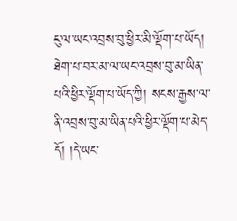ངུ་ལ་ཡང་འབྲས་བུ་ཕྱིར་མི་ལྡོག་པ་ཡོད། ཐེག་པ་བར་མ་ལ་ཡང་འབྲས་བུ་མ་ཡིན་པའི་ཕྱིར་ལྡོག་པ་ཡོད་ཀྱི། སངས་རྒྱས་ལ་ནི་འབྲས་བུ་མ་ཡིན་པའི་ཕྱིར་ལྡོག་པ་མེད་དོ། །དེ་ཡང་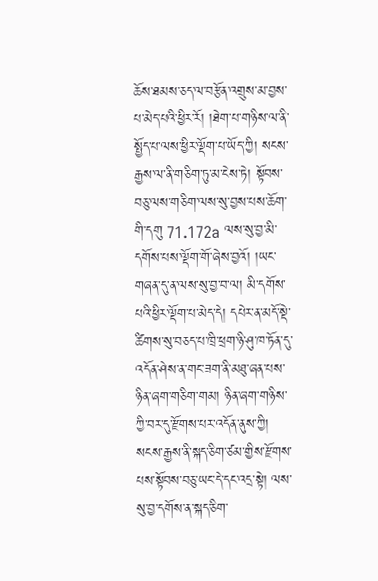ཆོས་ཐམས་ཅད་ལ་བརྩོན་འགྲུས་མ་བྱས་པ་མེད་པའི་ཕྱིར་རོ། །ཐེག་པ་གཉིས་ལ་ནི་སྤྱོད་པ་ལས་ཕྱིར་ལྡོག་པ་ཡོད་ཀྱི། སངས་རྒྱས་ལ་ནི་གཅིག་ཏུ་མ་ངེས་ཏེ། སྟོབས་བཅུ་ལས་གཅིག་ལས་སུ་བྱས་པས་ཆོག་གི་དགུ 71.172a ལས་སུ་བྱ་མི་དགོས་པས་ལྡོག་གོ་ཞེས་བྱའོ། །ཡང་གཞན་དུ་ན་ལས་སུ་བྱ་བ་ལ། མི་དགོས་པའི་ཕྱིར་ལྡོག་པ་མེད་དེ། དཔེར་ན་མདོ་སྡེ་ཚིགས་སུ་བཅད་པ་ཁྲི་ཕྲག་ཉི་ཤུ་ཁ་ཏོན་དུ་འདོན་ཤེས་ན་གང་ཟག་ནི་མཐུ་ཞན་པས་ཉིན་ཞག་གཅིག་གམ། ཉིན་ཞག་གཉིས་ཀྱི་བར་དུ་རྫོགས་པར་འདོན་ནུས་ཀྱི། སངས་རྒྱས་ནི་སྐད་ཅིག་ཙམ་གྱིས་རྫོགས་པས་སྟོབས་བཅུ་ཡང་དེ་དང་འདྲ་སྟེ། ལས་སུ་བྱ་དགོས་ན་སྐད་ཅིག་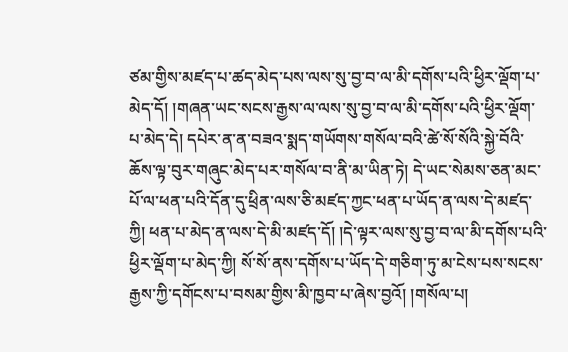ཙམ་གྱིས་མཛད་པ་ཚད་མེད་པས་ལས་སུ་བྱ་བ་ལ་མི་དགོས་པའི་ཕྱིར་ལྡོག་པ་མེད་དོ། །གཞན་ཡང་སངས་རྒྱས་ལ་ལས་སུ་བྱ་བ་ལ་མི་དགོས་པའི་ཕྱིར་ལྡོག་པ་མེད་དེ། དཔེར་ན་ན་བཟའ་སྨད་གཡོགས་གསོལ་བའི་ཚེ་སོ་སོའི་སྐྱེ་བོའི་ཆོས་ལྟ་བུར་གཞུང་མེད་པར་གསོལ་བ་ནི་མ་ཡིན་ཏེ། དེ་ཡང་སེམས་ཅན་མང་པོ་ལ་ཕན་པའི་དོན་དུ་ཕྲིན་ལས་ཅི་མཛད་ཀྱང་ཕན་པ་ཡོད་ན་ལས་དེ་མཛད་ཀྱི། ཕན་པ་མེད་ན་ལས་དེ་མི་མཛད་དོ། །དེ་ལྟར་ལས་སུ་བྱ་བ་ལ་མི་དགོས་པའི་ཕྱིར་ལྡོག་པ་མེད་ཀྱི། སོ་སོ་ནས་དགོས་པ་ཡོད་དེ་གཅིག་ཏུ་མ་ངེས་པས་སངས་རྒྱས་ཀྱི་དགོངས་པ་བསམ་གྱིས་མི་ཁྱབ་པ་ཞེས་བྱའོ། །གསོལ་པ།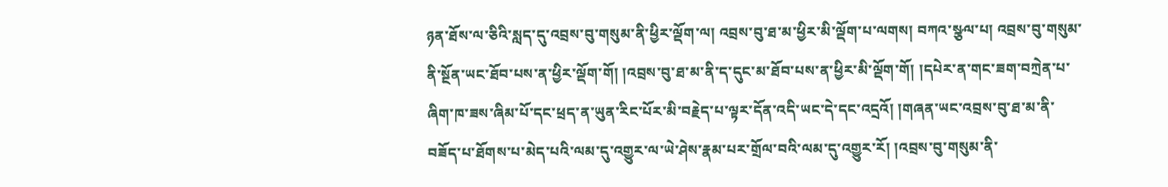ཉན་ཐོས་ལ་ཅིའི་སླད་དུ་འབྲས་བུ་གསུམ་ནི་ཕྱིར་ལྡོག་ལ། འབྲས་བུ་ཐ་མ་ཕྱིར་མི་ལྡོག་པ་ལགས། བཀའ་སྩལ་པ། འབྲས་བུ་གསུམ་ནི་སྔོན་ཡང་ཐོབ་པས་ན་ཕྱིར་ལྡོག་གོ། །འབྲས་བུ་ཐ་མ་ནི་ད་དུང་མ་ཐོབ་པས་ན་ཕྱིར་མི་ལྡོག་གོ། །དཔེར་ན་གང་ཟག་བཀྲེན་པ་ཞིག་ཁ་ཟས་ཞིམ་པོ་དང་ཕྲད་ན་ཡུན་རིང་པོར་མི་བརྗེད་པ་ལྟར་དོན་འདི་ཡང་དེ་དང་འདྲའོ། །གཞན་ཡང་འབྲས་བུ་ཐ་མ་ནི་བཟོད་པ་ཐོགས་པ་མེད་པའི་ལམ་དུ་འགྱུར་ལ་ཡེ་ཤེས་རྣམ་པར་གྲོལ་བའི་ལམ་དུ་འགྱུར་རོ། །འབྲས་བུ་གསུམ་ནི་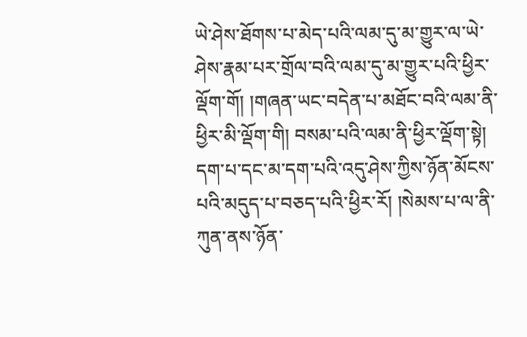ཡེ་ཤེས་ཐོགས་པ་མེད་པའི་ལམ་དུ་མ་གྱུར་ལ་ཡེ་ཤེས་རྣམ་པར་གྲོལ་བའི་ལམ་དུ་མ་གྱུར་པའི་ཕྱིར་ལྡོག་གོ། །གཞན་ཡང་བདེན་པ་མཐོང་བའི་ལམ་ནི་ཕྱིར་མི་ལྡོག་གི། བསམ་པའི་ལམ་ནི་ཕྱིར་ལྡོག་སྟེ། དག་པ་དང་མ་དག་པའི་འདུ་ཤེས་ཀྱིས་ཉོན་མོངས་པའི་མདུད་པ་བཅད་པའི་ཕྱིར་རོ། །སེམས་པ་ལ་ནི་ཀུན་ནས་ཉོན་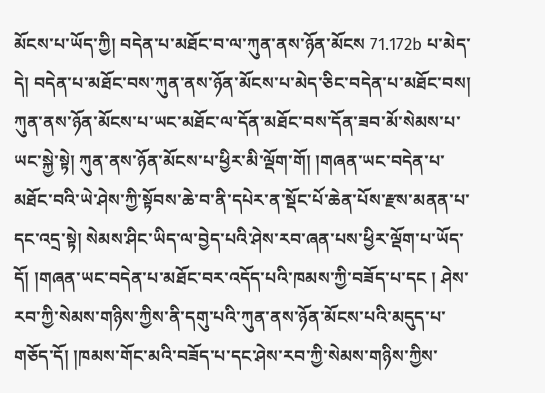མོངས་པ་ཡོད་ཀྱི། བདེན་པ་མཐོང་བ་ལ་ཀུན་ནས་ཉོན་མོངས 71.172b པ་མེད་དེ། བདེན་པ་མཐོང་བས་ཀུན་ནས་ཉོན་མོངས་པ་མེད་ཅིང་བདེན་པ་མཐོང་བས། ཀུན་ནས་ཉོན་མོངས་པ་ཡང་མཐོང་ལ་དོན་མཐོང་བས་དོན་ཟབ་མོ་སེམས་པ་ཡང་སྐྱེ་སྟེ། ཀུན་ནས་ཉོན་མོངས་པ་ཕྱིར་མི་ལྡོག་གོ། །གཞན་ཡང་བདེན་པ་མཐོང་བའི་ཡེ་ཤེས་ཀྱི་སྟོབས་ཆེ་བ་ནི་དཔེར་ན་སྡོང་པོ་ཆེན་པོས་རྫས་མནན་པ་དང་འདྲ་སྟེ། སེམས་ཤིང་ཡིད་ལ་བྱེད་པའི་ཤེས་རབ་ཞན་པས་ཕྱིར་ལྡོག་པ་ཡོད་དོ། །གཞན་ཡང་བདེན་པ་མཐོང་བར་འདོད་པའི་ཁམས་ཀྱི་བཟོད་པ་དང ། ཤེས་རབ་ཀྱི་སེམས་གཉིས་ཀྱིས་ནི་དགུ་པའི་ཀུན་ནས་ཉོན་མོངས་པའི་མདུད་པ་གཅོད་དོ། །ཁམས་གོང་མའི་བཟོད་པ་དང་ཤེས་རབ་ཀྱི་སེམས་གཉིས་ཀྱིས་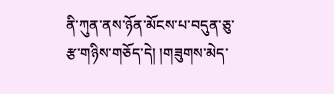ནི་ཀུན་ནས་ཉོན་མོངས་པ་བདུན་ཅུ་རྩ་གཉིས་གཅོད་དེ། །གཟུགས་མེད་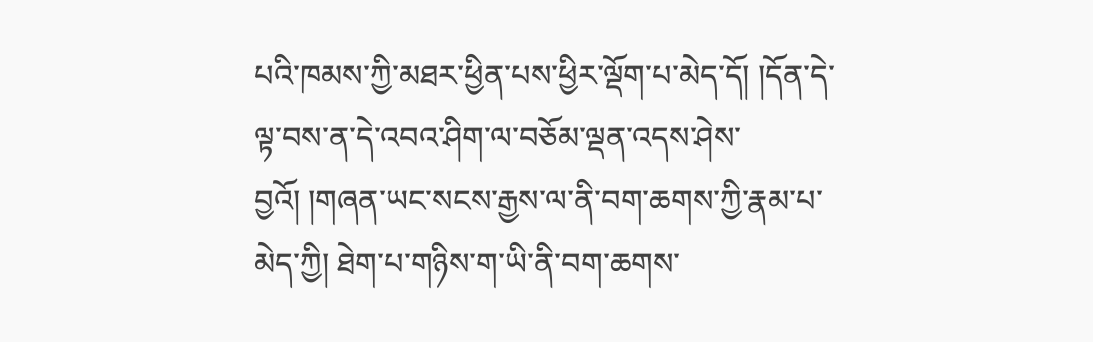པའི་ཁམས་ཀྱི་མཐར་ཕྱིན་པས་ཕྱིར་ལྡོག་པ་མེད་དོ། །དོན་དེ་ལྟ་བས་ན་དེ་འབའ་ཤིག་ལ་བཅོམ་ལྡན་འདས་ཤེས་བྱའོ། །གཞན་ཡང་སངས་རྒྱས་ལ་ནི་བག་ཆགས་ཀྱི་རྣམ་པ་མེད་ཀྱི། ཐེག་པ་གཉིས་ག་ཡི་ནི་བག་ཆགས་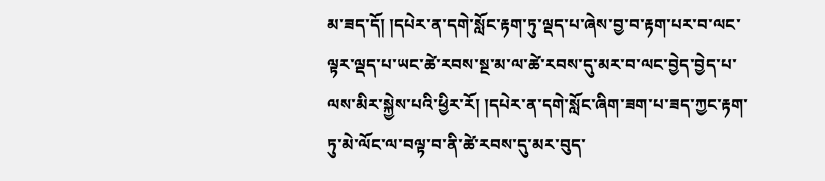མ་ཟད་དོ། །དཔེར་ན་དགེ་སློང་རྟག་ཏུ་ལྡད་པ་ཞེས་བྱ་བ་རྟག་པར་བ་ལང་ལྟར་ལྡད་པ་ཡང་ཚེ་རབས་སྔ་མ་ལ་ཚེ་རབས་དུ་མར་བ་ལང་བྱེད་བྱེད་པ་ལས་མིར་སྐྱེས་པའི་ཕྱིར་རོ། །དཔེར་ན་དགེ་སློང་ཞིག་ཟག་པ་ཟད་ཀྱང་རྟག་ཏུ་མེ་ལོང་ལ་བལྟ་བ་ནི་ཚེ་རབས་དུ་མར་བུད་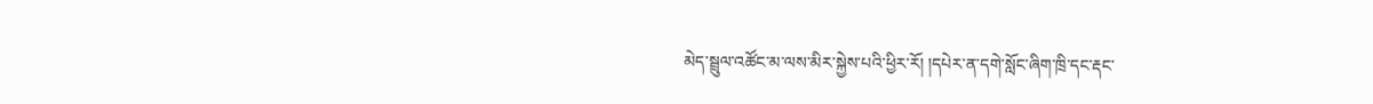མེད་སྦྲུལ་འཚོང་མ་ལས་མིར་སྐྱེས་པའི་ཕྱིར་རོ། །དཔེར་ན་དགེ་སློང་ཞིག་ཁྲི་དང་རྡང་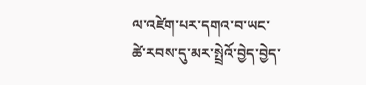ལ་འཛེག་པར་དགའ་བ་ཡང་ཚེ་རབས་དུ་མར་སྤྲེའོ་བྱེད་བྱེད་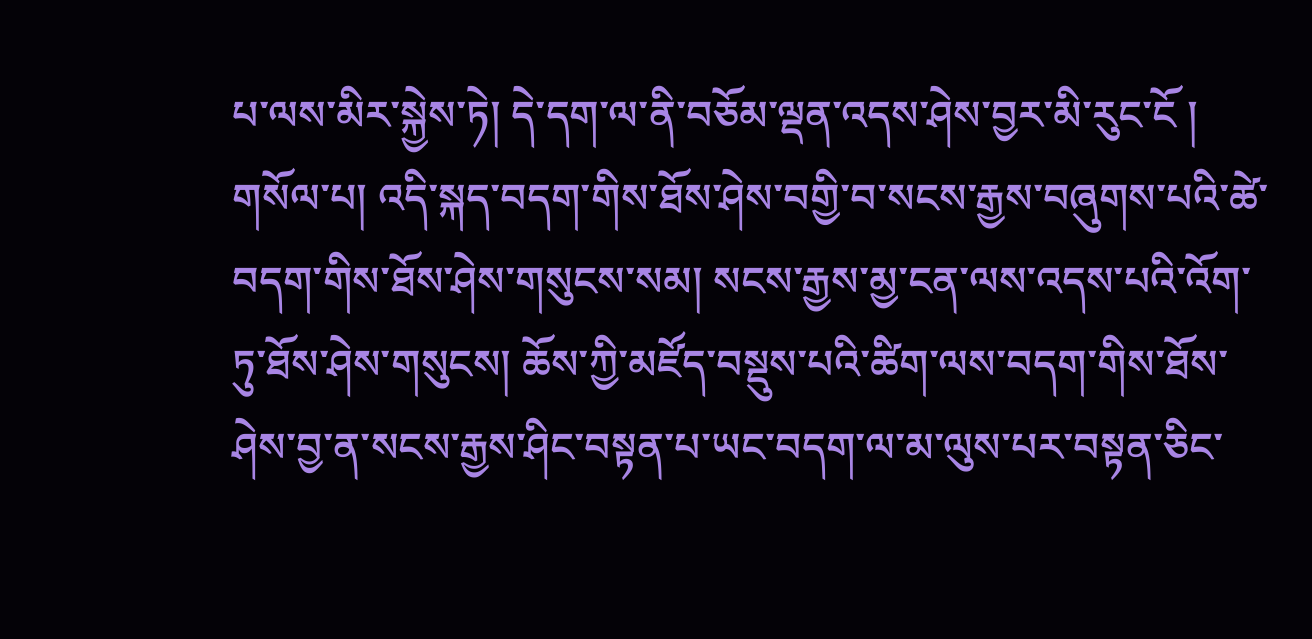པ་ལས་མིར་སྐྱེས་ཏེ། དེ་དག་ལ་ནི་བཅོམ་ལྡན་འདས་ཤེས་བྱར་མི་རུང་ངོ ། གསོལ་པ། འདི་སྐད་བདག་གིས་ཐོས་ཤེས་བགྱི་བ་སངས་རྒྱས་བཞུགས་པའི་ཚེ་བདག་གིས་ཐོས་ཤེས་གསུངས་སམ། སངས་རྒྱས་མྱ་ངན་ལས་འདས་པའི་འོག་ཏུ་ཐོས་ཤེས་གསུངས། ཆོས་ཀྱི་མཛོད་བསྡུས་པའི་ཚིག་ལས་བདག་གིས་ཐོས་ཤེས་བྱ་ན་སངས་རྒྱས་ཤིང་བསྟན་པ་ཡང་བདག་ལ་མ་ལུས་པར་བསྟན་ཅིང་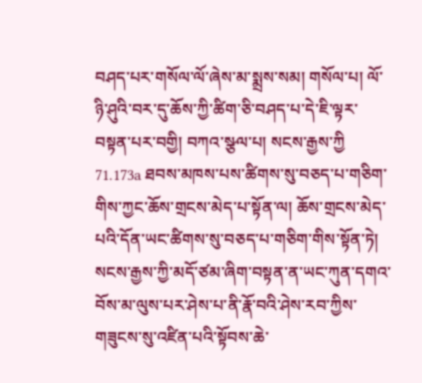བཤད་པར་གསོལ་ལོ་ཞེས་མ་སྨྲས་སམ། གསོལ་པ། ལོ་ཉི་ཤུའི་བར་དུ་ཆོས་ཀྱི་ཚིག་ཅི་བཤད་པ་དེ་ཇི་ལྟར་བསྟན་པར་བགྱི། བཀའ་སྩལ་པ། སངས་རྒྱས་ཀྱི 71.173a ཐབས་མཁས་པས་ཚིགས་སུ་བཅད་པ་གཅིག་གིས་ཀྱང་ཆོས་གྲངས་མེད་པ་སྟོན་ལ། ཆོས་གྲངས་མེད་པའི་དོན་ཡང་ཚིགས་སུ་བཅད་པ་གཅིག་གིས་སྟོན་ཏེ། སངས་རྒྱས་ཀྱི་མདོ་ཙམ་ཞིག་བསྟན་ན་ཡང་ཀུན་དགའ་བོས་མ་ལུས་པར་ཤེས་པ་ནི་རྣོ་བའི་ཤེས་རབ་ཀྱིས་གཟུངས་སུ་འཛིན་པའི་སྟོབས་ཆེ་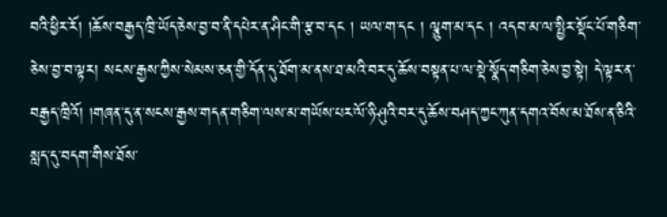བའི་ཕྱིར་རོ། །ཆོས་བརྒྱད་ཁྲི་ཡོད་ཅེས་བྱ་བ་ནི་དཔེར་ན་ཤིང་གི་རྩ་བ་དང ། ཡལ་ག་དང ། ལྕུག་མ་དང ། འདབ་མ་ལ་སྤྱིར་སྡོང་པོ་གཅིག་ཅེས་བྱ་བ་ལྟར། སངས་རྒྱས་ཀྱིས་སེམས་ཅན་གྱི་དོན་དུ་ཐོག་མ་ནས་ཐ་མའི་བར་དུ་ཆོས་བསྟན་པ་ལ་སྡེ་སྣོད་གཅིག་ཅེས་བྱ་སྟེ། དེ་ལྟར་ན་བརྒྱད་ཁྲིའོ། །གཞན་དུ་ན་སངས་རྒྱས་གདན་གཅིག་ལས་མ་གཡོས་པར་ལོ་ཉི་ཤུའི་བར་དུ་ཆོས་བཤད་ཀྱང་ཀུན་དགའ་བོས་མ་ཐོས་ན་ཅིའི་སླད་དུ་བདག་གིས་ཐོས་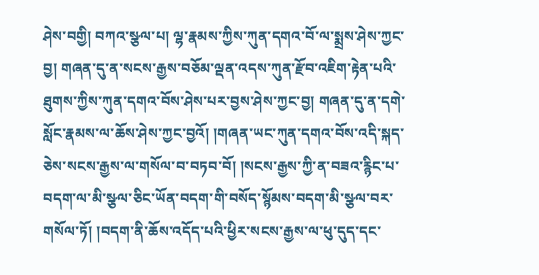ཤེས་བགྱི། བཀའ་སྩལ་པ། ལྷ་རྣམས་ཀྱིས་ཀུན་དགའ་བོ་ལ་སྨྲས་ཤེས་ཀྱང་བྱ། གཞན་དུ་ན་སངས་རྒྱས་བཅོམ་ལྡན་འདས་ཀུན་རྫོབ་འཇིག་རྟེན་པའི་ཐུགས་ཀྱིས་ཀུན་དགའ་བོས་ཤེས་པར་བྱས་ཤེས་ཀྱང་བྱ། གཞན་དུ་ན་དགེ་སློང་རྣམས་ལ་ཆོས་ཤེས་ཀྱང་བྱའོ། །གཞན་ཡང་ཀུན་དགའ་བོས་འདི་སྐད་ཅེས་སངས་རྒྱས་ལ་གསོལ་བ་བཏབ་བོ། །སངས་རྒྱས་ཀྱི་ན་བཟའ་རྙིང་པ་བདག་ལ་མི་སྩལ་ཅིང་ཡོན་བདག་གི་བསོད་སྙོམས་བདག་མི་སྩལ་བར་གསོལ་ཏོ། །བདག་ནི་ཆོས་འདོད་པའི་ཕྱིར་སངས་རྒྱས་ལ་ཕུ་དུད་དང་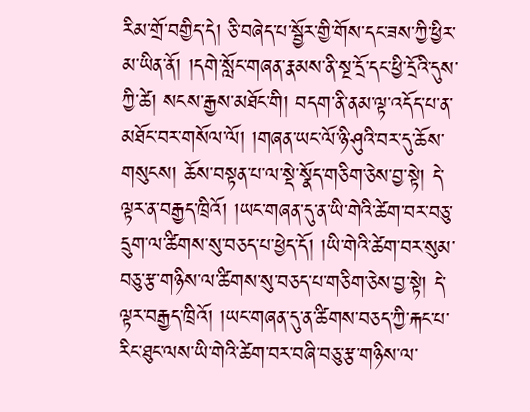རིམ་གྲོ་བགྱིད་དེ། ཅི་བཞེད་པ་སྦྱོར་གྱི་གོས་དང་ཟས་ཀྱི་ཕྱིར་མ་ཡིན་ནོ། །དགེ་སློང་གཞན་རྣམས་ནི་སྔ་དྲོ་དང་ཕྱི་དྲོའི་དུས་ཀྱི་ཚེ། སངས་རྒྱས་མཐོང་གི། བདག་ནི་ནམ་ལྟ་འདོད་པ་ན་མཐོང་བར་གསོལ་ལོ། །གཞན་ཡང་ལོ་ཉི་ཤུའི་བར་དུ་ཆོས་གསུངས། ཆོས་བསྟན་པ་ལ་སྡེ་སྣོད་གཅིག་ཅེས་བྱ་སྟེ། དེ་ལྟར་ན་བརྒྱད་ཁྲིའོ། །ཡང་གཞན་དུ་ན་ཡི་གེའི་ཚེག་བར་བཅུ་དྲུག་ལ་ཚིགས་སུ་བཅད་པ་ཕྱེད་དོ། །ཡི་གེའི་ཚེག་བར་སུམ་བཅུ་རྩ་གཉིས་ལ་ཚིགས་སུ་བཅད་པ་གཅིག་ཅེས་བྱ་སྟེ། དེ་ལྟར་བརྒྱད་ཁྲིའོ། །ཡང་གཞན་དུ་ན་ཚིགས་བཅད་ཀྱི་རྐང་པ་རིང་ཐུང་ལས་ཡི་གེའི་ཚེག་བར་བཞི་བཅུ་རྩ་གཉིས་ལ་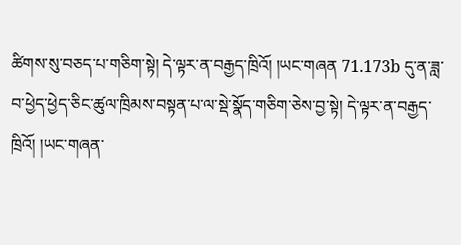ཚིགས་སུ་བཅད་པ་གཅིག་སྟེ། དེ་ལྟར་ན་བརྒྱད་ཁྲིའོ། །ཡང་གཞན 71.173b དུ་ན་ཟླ་བ་ཕྱེད་ཕྱེད་ཅིང་ཚུལ་ཁྲིམས་བསྟན་པ་ལ་སྡེ་སྣོད་གཅིག་ཅེས་བྱ་སྟེ། དེ་ལྟར་ན་བརྒྱད་ཁྲིའོ། །ཡང་གཞན་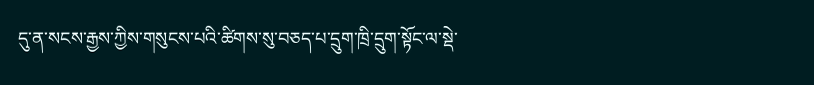དུ་ན་སངས་རྒྱས་ཀྱིས་གསུངས་པའི་ཚིགས་སུ་བཅད་པ་དྲུག་ཁྲི་དྲུག་སྟོང་ལ་སྡེ་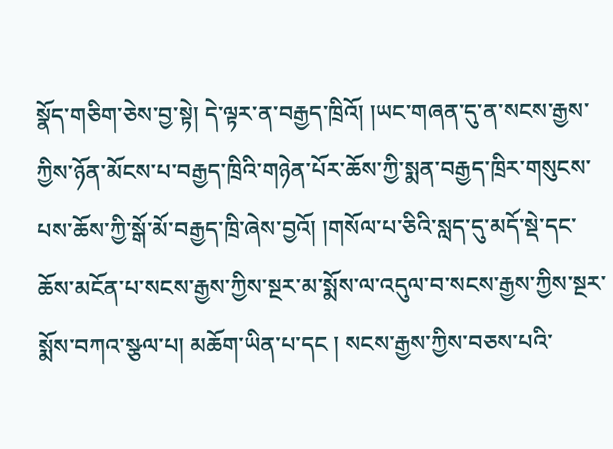སྣོད་གཅིག་ཅེས་བྱ་སྟེ། དེ་ལྟར་ན་བརྒྱད་ཁྲིའོ། །ཡང་གཞན་དུ་ན་སངས་རྒྱས་ཀྱིས་ཉོན་མོངས་པ་བརྒྱད་ཁྲིའི་གཉེན་པོར་ཆོས་ཀྱི་སྨན་བརྒྱད་ཁྲིར་གསུངས་པས་ཆོས་ཀྱི་སྒོ་མོ་བརྒྱད་ཁྲི་ཞེས་བྱའོ། །གསོལ་པ་ཅིའི་སླད་དུ་མདོ་སྡེ་དང་ཆོས་མངོན་པ་སངས་རྒྱས་ཀྱིས་སྔར་མ་སྨོས་ལ་འདུལ་བ་སངས་རྒྱས་ཀྱིས་སྔར་སྨོས་བཀའ་སྩལ་པ། མཆོག་ཡིན་པ་དང ། སངས་རྒྱས་ཀྱིས་བཅས་པའི་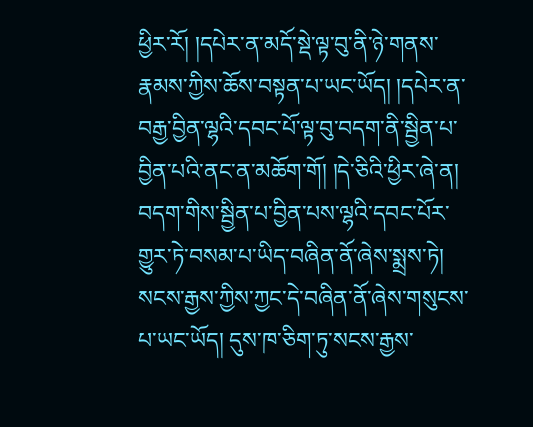ཕྱིར་རོ། །དཔེར་ན་མདོ་སྡེ་ལྟ་བུ་ནི་ཉེ་གནས་རྣམས་ཀྱིས་ཆོས་བསྟན་པ་ཡང་ཡོད། །དཔེར་ན་བརྒྱ་བྱིན་ལྷའི་དབང་པོ་ལྟ་བུ་བདག་ནི་སྦྱིན་པ་བྱིན་པའི་ནང་ན་མཆོག་གོ། །དེ་ཅིའི་ཕྱིར་ཞེ་ན། བདག་གིས་སྦྱིན་པ་བྱིན་པས་ལྷའི་དབང་པོར་གྱུར་ཏེ་བསམ་པ་ཡིད་བཞིན་ནོ་ཞེས་སྨྲས་ཏེ། སངས་རྒྱས་ཀྱིས་ཀྱང་དེ་བཞིན་ནོ་ཞེས་གསུངས་པ་ཡང་ཡོད། དུས་ཁ་ཅིག་ཏུ་སངས་རྒྱས་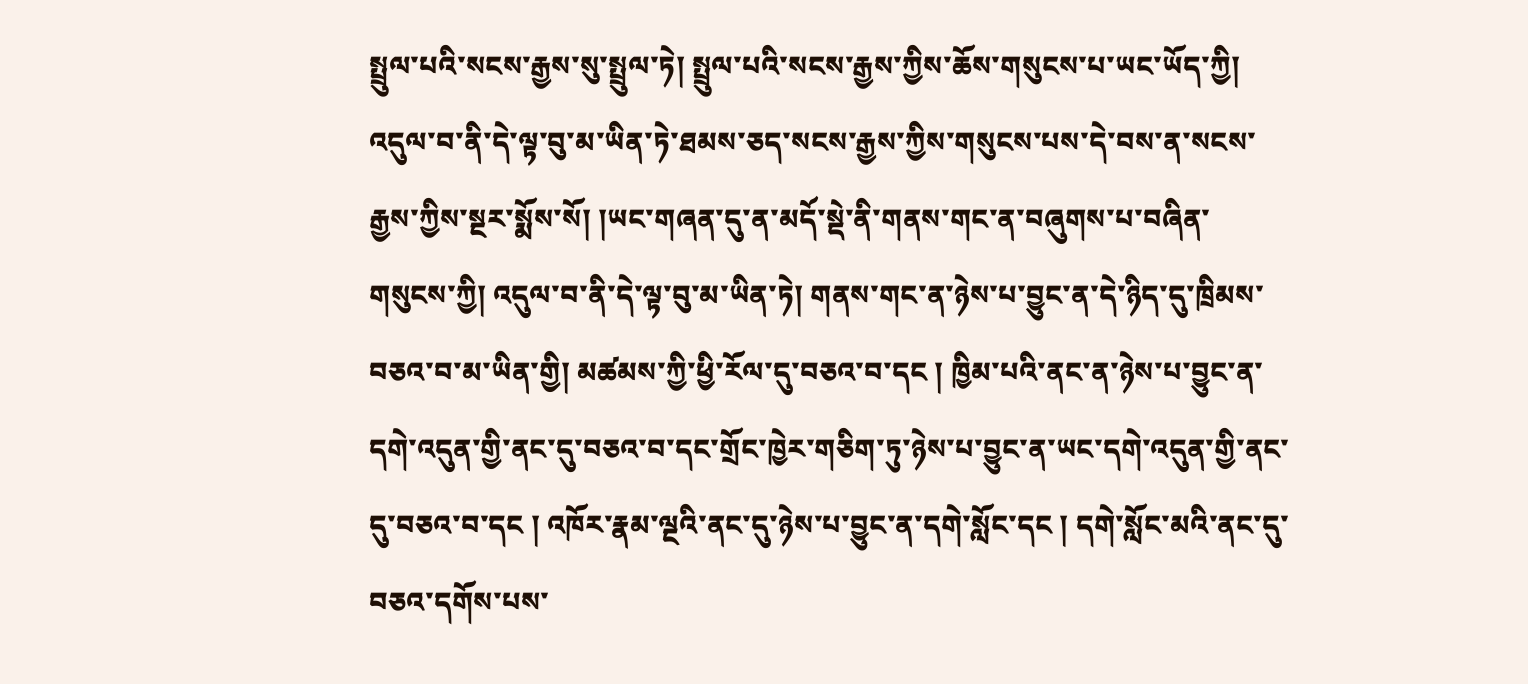སྤྲུལ་པའི་སངས་རྒྱས་སུ་སྤྲུལ་ཏེ། སྤྲུལ་པའི་སངས་རྒྱས་ཀྱིས་ཆོས་གསུངས་པ་ཡང་ཡོད་ཀྱི། འདུལ་བ་ནི་དེ་ལྟ་བུ་མ་ཡིན་ཏེ་ཐམས་ཅད་སངས་རྒྱས་ཀྱིས་གསུངས་པས་དེ་བས་ན་སངས་རྒྱས་ཀྱིས་སྔར་སྨོས་སོ། །ཡང་གཞན་དུ་ན་མདོ་སྡེ་ནི་གནས་གང་ན་བཞུགས་པ་བཞིན་གསུངས་ཀྱི། འདུལ་བ་ནི་དེ་ལྟ་བུ་མ་ཡིན་ཏེ། གནས་གང་ན་ཉེས་པ་བྱུང་ན་དེ་ཉིད་དུ་ཁྲིམས་བཅའ་བ་མ་ཡིན་གྱི། མཚམས་ཀྱི་ཕྱི་རོལ་དུ་བཅའ་བ་དང ། ཁྱིམ་པའི་ནང་ན་ཉེས་པ་བྱུང་ན་དགེ་འདུན་གྱི་ནང་དུ་བཅའ་བ་དང་གྲོང་ཁྱེར་གཅིག་ཏུ་ཉེས་པ་བྱུང་ན་ཡང་དགེ་འདུན་གྱི་ནང་དུ་བཅའ་བ་དང ། འཁོར་རྣམ་ལྔའི་ནང་དུ་ཉེས་པ་བྱུང་ན་དགེ་སློང་དང ། དགེ་སློང་མའི་ནང་དུ་བཅའ་དགོས་པས་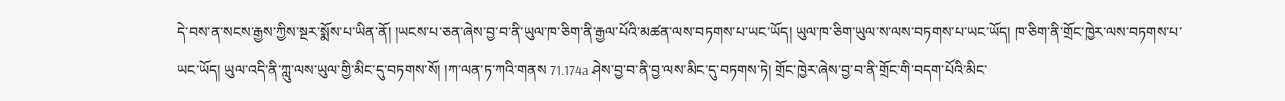དེ་བས་ན་སངས་རྒྱས་ཀྱིས་སྔར་སྨོས་པ་ཡིན་ནོ། །ཡངས་པ་ཅན་ཞེས་བྱ་བ་ནི་ཡུལ་ཁ་ཅིག་ནི་རྒྱལ་པོའི་མཚན་ལས་བཏགས་པ་ཡང་ཡོད། ཡུལ་ཁ་ཅིག་ཡུལ་ས་ལས་བཏགས་པ་ཡང་ཡོད། ཁ་ཅིག་ནི་གྲོང་ཁྱེར་ལས་བཏགས་པ་ཡང་ཡོད། ཡུལ་འདི་ནི་ཀླུ་ལས་ཡུལ་གྱི་མིང་དུ་བཏགས་སོ། །ཀ་ལན་ཏ་ཀའི་གནས 71.174a ཤེས་བྱ་བ་ནི་བྱ་ལས་མིང་དུ་བཏགས་ཏེ། གྲོང་ཁྱེར་ཞེས་བྱ་བ་ནི་གྲོང་གི་བདག་པོའི་མིང་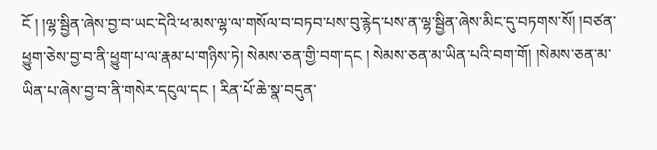ངོ ། །ལྷ་སྦྱིན་ཞེས་བྱ་བ་ཡང་དེའི་ཕ་མས་ལྷ་ལ་གསོལ་བ་བཏབ་པས་བུ་རྙེད་པས་ན་ལྷ་སྦྱིན་ཞེས་མིང་དུ་བཏགས་སོ། །བཙན་ཕྱུག་ཅེས་བྱ་བ་ནི་ཕྱུག་པ་ལ་རྣམ་པ་གཉིས་ཏེ། སེམས་ཅན་གྱི་བག་དང ། སེམས་ཅན་མ་ཡིན་པའི་བག་གོ། །སེམས་ཅན་མ་ཡིན་པ་ཞེས་བྱ་བ་ནི་གསེར་དངུལ་དང ། རིན་པོ་ཆེ་སྣ་བདུན་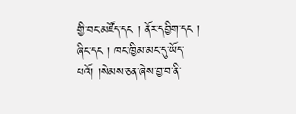གྱི་བང་མཛོད་དང ། ནོར་དབྱིག་དང ། ཞིང་དང ། ཁང་ཁྱིམ་མང་དུ་ཡོད་པའོ། །སེམས་ཅན་ཞེས་བྱ་བ་ནི་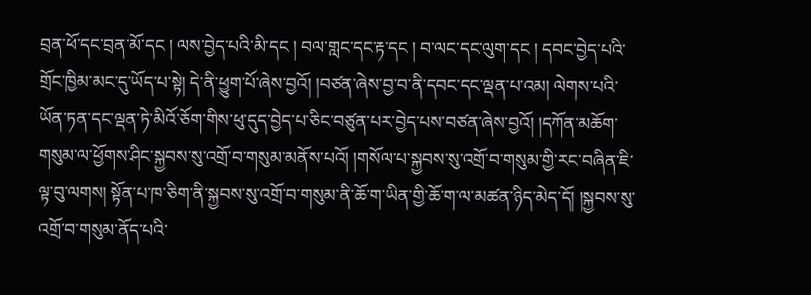བྲན་ཕོ་དང་བྲན་མོ་དང ། ལས་བྱེད་པའི་མི་དང ། བལ་གླང་དང་རྟ་དང ། བ་ལང་དང་ལུག་དང ། དབང་བྱེད་པའི་གྲོང་ཁྱིམ་མང་དུ་ཡོད་པ་སྟེ། དེ་ནི་ཕྱུག་པོ་ཞེས་བྱའོ། །བཙན་ཞེས་བྱ་བ་ནི་དབང་དང་ལྡན་པ་འམ། ལེགས་པའི་ཡོན་ཏན་དང་ལྡན་ཏེ་མིའོ་ཅོག་གིས་ཕུ་དུད་བྱེད་པ་ཅིང་བཙུན་པར་བྱེད་པས་བཙན་ཞེས་བྱའོ། །དཀོན་མཆོག་གསུམ་ལ་ཕྱོགས་ཤིང་སྐྱབས་སུ་འགྲོ་བ་གསུམ་མནོས་པའོ། །གསོལ་པ་སྐྱབས་སུ་འགྲོ་བ་གསུམ་གྱི་རང་བཞིན་ཇི་ལྟ་བུ་ལགས། སྟོན་པ་ཁ་ཅིག་ནི་སྐྱབས་སུ་འགྲོ་བ་གསུམ་ནི་ཆོ་ག་ཡིན་གྱི་ཆོ་ག་ལ་མཚན་ཉིད་མེད་དོ། །སྐྱབས་སུ་འགྲོ་བ་གསུམ་ནོད་པའི་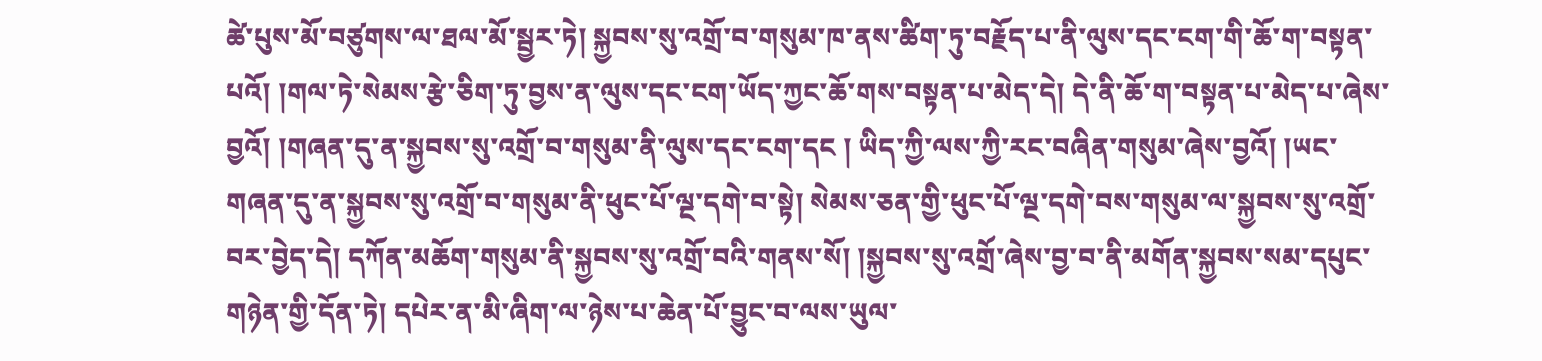ཚེ་པུས་མོ་བཙུགས་ལ་ཐལ་མོ་སྦྱར་ཏེ། སྐྱབས་སུ་འགྲོ་བ་གསུམ་ཁ་ནས་ཚིག་ཏུ་བརྗོད་པ་ནི་ལུས་དང་ངག་གི་ཆོ་ག་བསྟན་པའོ། །གལ་ཏེ་སེམས་རྩེ་ཅིག་ཏུ་བྱས་ན་ལུས་དང་ངག་ཡོད་ཀྱང་ཆོ་གས་བསྟན་པ་མེད་དེ། དེ་ནི་ཆོ་ག་བསྟན་པ་མེད་པ་ཞེས་བྱའོ། །གཞན་དུ་ན་སྐྱབས་སུ་འགྲོ་བ་གསུམ་ནི་ལུས་དང་ངག་དང ། ཡིད་ཀྱི་ལས་ཀྱི་རང་བཞིན་གསུམ་ཞེས་བྱའོ། །ཡང་གཞན་དུ་ན་སྐྱབས་སུ་འགྲོ་བ་གསུམ་ནི་ཕུང་པོ་ལྔ་དགེ་བ་སྟེ། སེམས་ཅན་གྱི་ཕུང་པོ་ལྔ་དགེ་བས་གསུམ་ལ་སྐྱབས་སུ་འགྲོ་བར་བྱེད་དེ། དཀོན་མཆོག་གསུམ་ནི་སྐྱབས་སུ་འགྲོ་བའི་གནས་སོ། །སྐྱབས་སུ་འགྲོ་ཞེས་བྱ་བ་ནི་མགོན་སྐྱབས་སམ་དཔུང་གཉེན་གྱི་དོན་ཏེ། དཔེར་ན་མི་ཞིག་ལ་ཉེས་པ་ཆེན་པོ་བྱུང་བ་ལས་ཡུལ་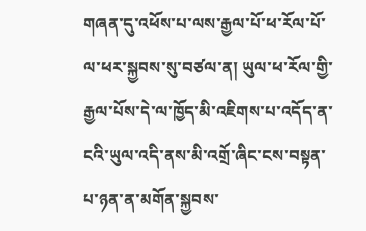གཞན་དུ་འཕོས་པ་ལས་རྒྱལ་པོ་ཕ་རོལ་པོ་ལ་ཕར་སྐྱབས་སུ་བཙལ་ན། ཡུལ་ཕ་རོལ་གྱི་རྒྱལ་པོས་དེ་ལ་ཁྱོད་མི་འཇིགས་པ་འདོད་ན་ངའི་ཡུལ་འདི་ནས་མི་འགྲོ་ཞིང་ངས་བསྟན་པ་ཉན་ན་མགོན་སྐྱབས་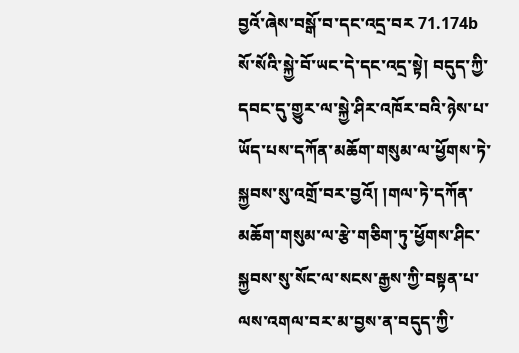བྱའོ་ཞེས་བསྒོ་བ་དང་འདྲ་བར 71.174b སོ་སོའི་སྐྱེ་བོ་ཡང་དེ་དང་འདྲ་སྟེ། བདུད་ཀྱི་དབང་དུ་གྱུར་ལ་སྐྱེ་ཤིར་འཁོར་བའི་ཉེས་པ་ཡོད་པས་དཀོན་མཆོག་གསུམ་ལ་ཕྱོགས་ཏེ་སྐྱབས་སུ་འགྲོ་བར་བྱའོ། །གལ་ཏེ་དཀོན་མཆོག་གསུམ་ལ་རྩེ་གཅིག་ཏུ་ཕྱོགས་ཤིང་སྐྱབས་སུ་སོང་ལ་སངས་རྒྱས་ཀྱི་བསྟན་པ་ལས་འགལ་བར་མ་བྱས་ན་བདུད་ཀྱི་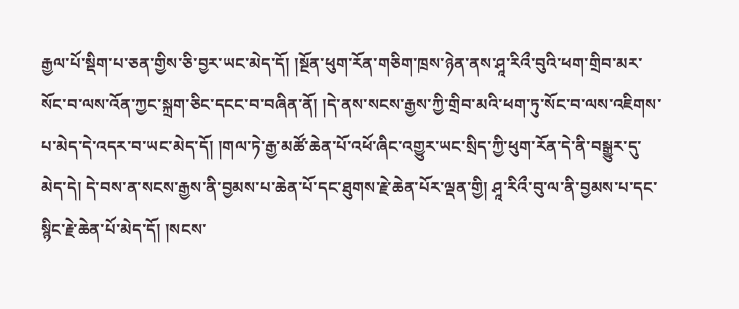རྒྱལ་པོ་སྡིག་པ་ཅན་གྱིས་ཅི་བྱར་ཡང་མེད་དོ། །སྔོན་ཕུག་རོན་གཅིག་ཁྲས་ཉེན་ནས་ཤཱ་རིའྀ་བུའི་ཕག་གྲིབ་མར་སོང་བ་ལས་འོན་ཀྱང་སྐྲག་ཅིང་དངང་བ་བཞིན་ནོ། །དེ་ནས་སངས་རྒྱས་ཀྱི་གྲིབ་མའི་ཕག་ཏུ་སོང་བ་ལས་འཇིགས་པ་མེད་དེ་འདར་བ་ཡང་མེད་དོ། །གལ་ཏེ་རྒྱ་མཚོ་ཆེན་པོ་འཕོ་ཞིང་འགྱུར་ཡང་སྲིད་ཀྱི་ཕུག་རོན་དེ་ནི་བསྒྱུར་དུ་མེད་དེ། དེ་བས་ན་སངས་རྒྱས་ནི་བྱམས་པ་ཆེན་པོ་དང་ཐུགས་རྗེ་ཆེན་པོར་ལྡན་གྱི། ཤཱ་རིའྀ་བུ་ལ་ནི་བྱམས་པ་དང་སྙིང་རྗེ་ཆེན་པོ་མེད་དོ། །སངས་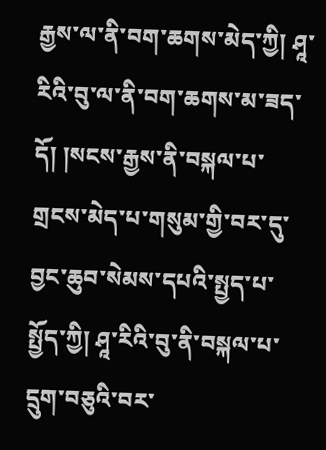རྒྱས་ལ་ནི་བག་ཆགས་མེད་ཀྱི། ཤཱ་རིའི་བུ་ལ་ནི་བག་ཆགས་མ་ཟད་དོ། །སངས་རྒྱས་ནི་བསྐལ་པ་གྲངས་མེད་པ་གསུམ་གྱི་བར་དུ་བྱང་ཆུབ་སེམས་དཔའི་སྤྱད་པ་སྤྱོད་ཀྱི། ཤཱ་རིའི་བུ་ནི་བསྐལ་པ་དྲུག་བཅུའི་བར་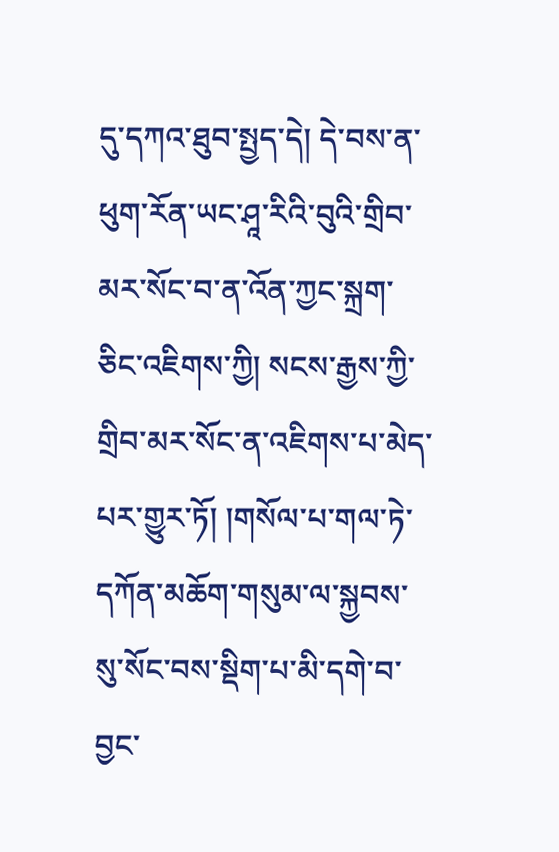དུ་དཀའ་ཐུབ་སྤྱད་དེ། དེ་བས་ན་ཕུག་རོན་ཡང་ཤཱ་རིའི་བུའི་གྲིབ་མར་སོང་བ་ན་འོན་ཀྱང་སྐྲག་ཅིང་འཇིགས་ཀྱི། སངས་རྒྱས་ཀྱི་གྲིབ་མར་སོང་ན་འཇིགས་པ་མེད་པར་གྱུར་ཏོ། །གསོལ་པ་གལ་ཏེ་དཀོན་མཆོག་གསུམ་ལ་སྐྱབས་སུ་སོང་བས་སྡིག་པ་མི་དགེ་བ་བྱང་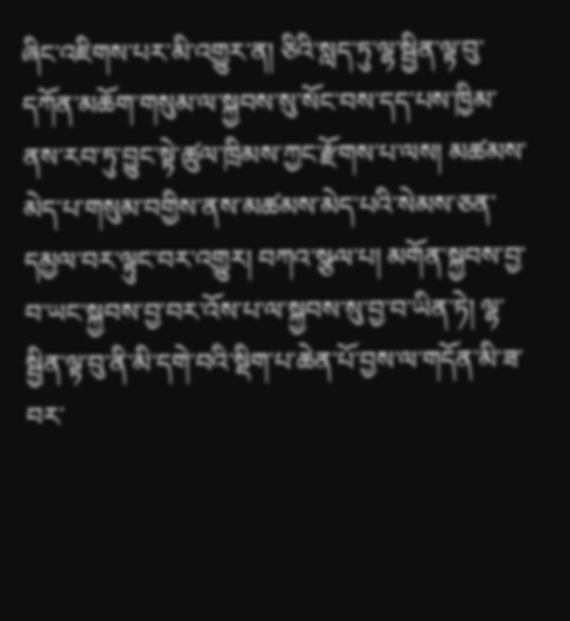ཞིང་འཇིགས་པར་མི་འགྱུར་ན། ཅིའི་སླད་ཏུ་ལྷ་སྦྱིན་ལྟ་བུ་དཀོན་མཆོག་གསུམ་ལ་སྐྱབས་སུ་སོང་བས་དད་པས་ཁྱིམ་ནས་རབ་ཏུ་བྱུང་སྟེ་ཚུལ་ཁྲིམས་ཀྱང་རྫོགས་པ་ལས། མཚམས་མེད་པ་གསུམ་བགྱིས་ནས་མཚམས་མེད་པའི་སེམས་ཅན་དམྱལ་བར་ལྟུང་བར་འགྱུར། བཀའ་སྩལ་པ། མགོན་སྐྱབས་བྱ་བ་ཡང་སྐྱབས་བྱ་བར་འོས་པ་ལ་སྐྱབས་སུ་བྱ་བ་ཡིན་ཏེ། ལྷ་སྦྱིན་ལྟ་བུ་ནི་མི་དགེ་བའི་སྡིག་པ་ཆེན་པོ་བྱས་ལ་གདོན་མི་ཟ་བར་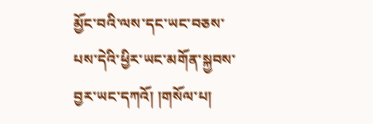མྱོང་བའི་ལས་དང་ཡང་བཅས་པས་དེའི་ཕྱིར་ཡང་མགོན་སྐྱབས་བྱར་ཡང་དཀའོ། །གསོལ་པ།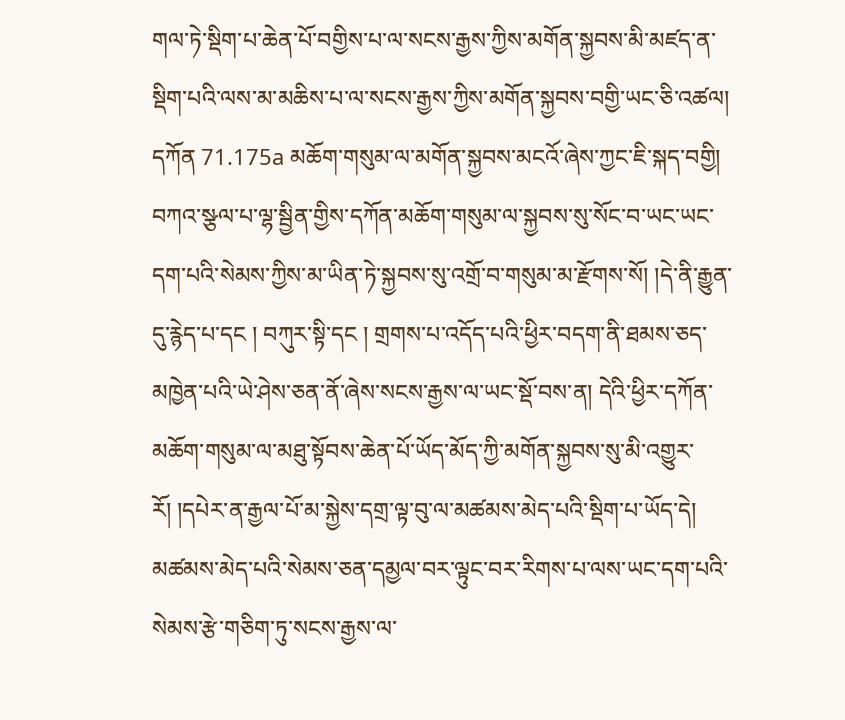གལ་ཏེ་སྡིག་པ་ཆེན་པོ་བགྱིས་པ་ལ་སངས་རྒྱས་ཀྱིས་མགོན་སྐྱབས་མི་མཛད་ན་སྡིག་པའི་ལས་མ་མཆིས་པ་ལ་སངས་རྒྱས་ཀྱིས་མགོན་སྐྱབས་བགྱི་ཡང་ཅི་འཚལ། དཀོན 71.175a མཆོག་གསུམ་ལ་མགོན་སྐྱབས་མངའོ་ཞེས་ཀྱང་ཇི་སྐད་བགྱི། བཀའ་སྩལ་པ་ལྷ་སྦྱིན་གྱིས་དཀོན་མཆོག་གསུམ་ལ་སྐྱབས་སུ་སོང་བ་ཡང་ཡང་དག་པའི་སེམས་ཀྱིས་མ་ཡིན་ཏེ་སྐྱབས་སུ་འགྲོ་བ་གསུམ་མ་རྫོགས་སོ། །དེ་ནི་རྒྱུན་དུ་རྙེད་པ་དང ། བཀུར་སྟི་དང ། གྲགས་པ་འདོད་པའི་ཕྱིར་བདག་ནི་ཐམས་ཅད་མཁྱེན་པའི་ཡེ་ཤེས་ཅན་ནོ་ཞེས་སངས་རྒྱས་ལ་ཡང་སྡོ་བས་ན། དེའི་ཕྱིར་དཀོན་མཆོག་གསུམ་ལ་མཐུ་སྟོབས་ཆེན་པོ་ཡོད་མོད་ཀྱི་མགོན་སྐྱབས་སུ་མི་འགྱུར་རོ། །དཔེར་ན་རྒྱལ་པོ་མ་སྐྱེས་དགྲ་ལྟ་བུ་ལ་མཚམས་མེད་པའི་སྡིག་པ་ཡོད་དེ། མཚམས་མེད་པའི་སེམས་ཅན་དམྱལ་བར་ལྟུང་བར་རིགས་པ་ལས་ཡང་དག་པའི་སེམས་རྩེ་གཅིག་ཏུ་སངས་རྒྱས་ལ་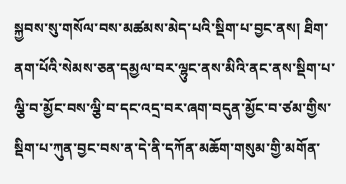སྐྱབས་སུ་གསོལ་བས་མཚམས་མེད་པའི་སྡིག་པ་བྱང་ནས། ཐིག་ནག་པོའི་སེམས་ཅན་དམྱལ་བར་ལྷུང་ནས་མིའི་ནང་ནས་སྡིག་པ་ལྕི་བ་མྱོང་བས་ལྕི་བ་དང་འདྲ་བར་ཞག་བདུན་མྱོང་བ་ཙམ་གྱིས་སྡིག་པ་ཀུན་བྱང་བས་ན་དེ་ནི་དཀོན་མཆོག་གསུམ་གྱི་མགོན་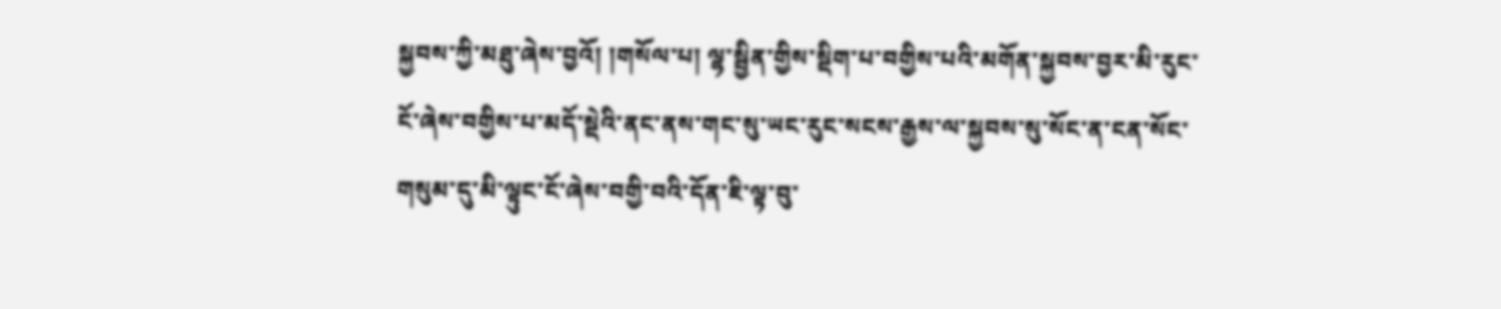སྐྱབས་ཀྱི་མཐུ་ཞེས་བྱའོ། །གསོལ་པ། ལྷ་སྦྱིན་གྱིས་སྡིག་པ་བགྱིས་པའི་མགོན་སྐྱབས་བྱར་མི་རུང་ངོ་ཞེས་བགྱིས་པ་མདོ་སྡེའི་ནང་ནས་གང་སུ་ཡང་རུང་སངས་རྒྱས་ལ་སྐྱབས་སུ་སོང་ན་ངན་སོང་གསུམ་དུ་མི་ལྟུང་ངོ་ཞེས་བགྱི་བའི་དོན་ཇི་ལྟ་བུ་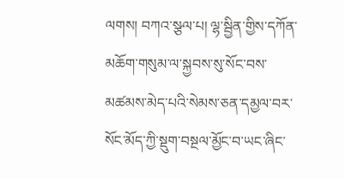ལགས། བཀའ་སྩལ་པ། ལྷ་སྦྱིན་གྱིས་དཀོན་མཆོག་གསུམ་ལ་སྐྱབས་སུ་སོང་བས་མཚམས་མེད་པའི་སེམས་ཅན་དམྱལ་བར་སོང་མོད་ཀྱི་སྡུག་བསྔལ་མྱོང་བ་ཡང་ཞིང་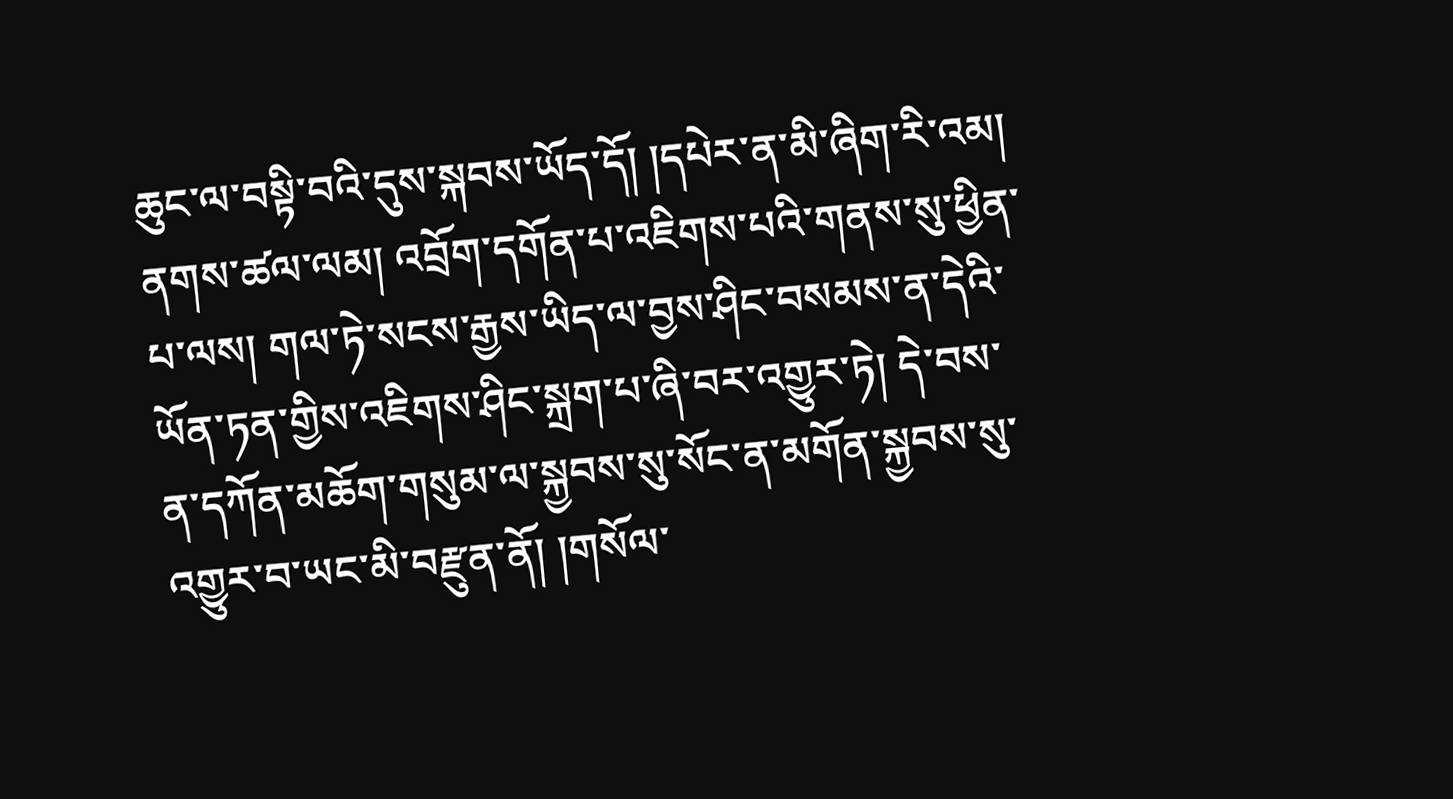ཆུང་ལ་བསྟི་བའི་དུས་སྐབས་ཡོད་དོ། །དཔེར་ན་མི་ཞིག་རི་འམ། ནགས་ཚལ་ལམ། འབྲོག་དགོན་པ་འཇིགས་པའི་གནས་སུ་ཕྱིན་པ་ལས། གལ་ཏེ་སངས་རྒྱས་ཡིད་ལ་བྱས་ཤིང་བསམས་ན་དེའི་ཡོན་ཏན་གྱིས་འཇིགས་ཤིང་སྐྲག་པ་ཞི་བར་འགྱུར་ཏེ། དེ་བས་ན་དཀོན་མཆོག་གསུམ་ལ་སྐྱབས་སུ་སོང་ན་མགོན་སྐྱབས་སུ་འགྱུར་བ་ཡང་མི་བརྫུན་ནོ། །གསོལ་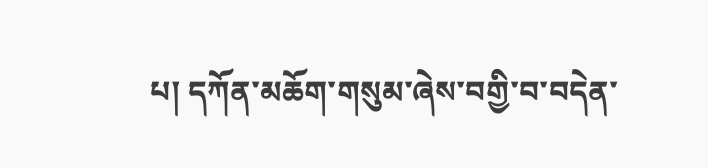པ། དཀོན་མཆོག་གསུམ་ཞེས་བགྱི་བ་བདེན་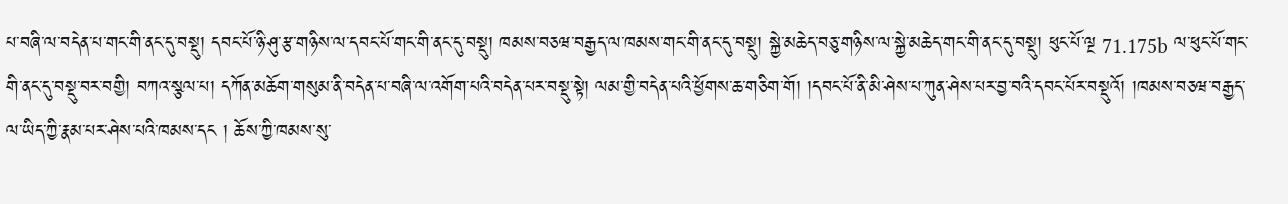པ་བཞི་ལ་བདེན་པ་གང་གི་ནང་དུ་བསྡུ། དབང་པོ་ཉི་ཤུ་རྩ་གཉིས་ལ་དབང་པོ་གང་གི་ནང་དུ་བསྡུ། ཁམས་བཅཝ་བརྒྱད་ལ་ཁམས་གང་གི་ནང་དུ་བསྡུ། སྐྱེ་མཆེད་བཅུ་གཉིས་ལ་སྐྱེ་མཆེད་གང་གི་ནང་དུ་བསྡུ། ཕུང་པོ་ལྔ 71.175b ལ་ཕུང་པོ་གང་གི་ནང་དུ་བསྡུ་བར་བགྱི། བཀའ་སྩལ་པ། དཀོན་མཆོག་གསུམ་ནི་བདེན་པ་བཞི་ལ་འགོག་པའི་བདེན་པར་བསྡུ་སྟེ། ལམ་གྱི་བདེན་པའི་ཕྱོགས་ཆ་གཅིག་གོ། །དབང་པོ་ནི་མི་ཤེས་པ་ཀུན་ཤེས་པར་བྱ་བའི་དབང་པོར་བསྡུའོ། །ཁམས་བཅཝ་བརྒྱད་ལ་ཡིད་ཀྱི་རྣམ་པར་ཤེས་པའི་ཁམས་དང ། ཆོས་ཀྱི་ཁམས་སུ་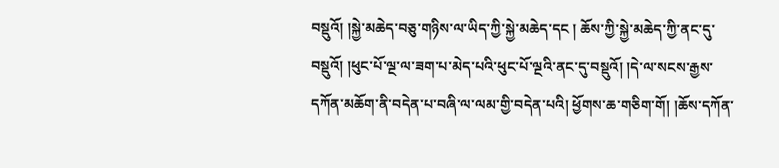བསྡུའོ། །སྐྱེ་མཆེད་བཅུ་གཉིས་ལ་ཡིད་ཀྱི་སྐྱེ་མཆེད་དང ། ཆོས་ཀྱི་སྐྱེ་མཆེད་ཀྱི་ནང་དུ་བསྡུའོ། །ཕུང་པོ་ལྔ་ལ་ཟག་པ་མེད་པའི་ཕུང་པོ་ལྔའི་ནང་དུ་བསྡུའོ། །དེ་ལ་སངས་རྒྱས་དཀོན་མཆོག་ནི་བདེན་པ་བཞི་ལ་ལམ་གྱི་བདེན་པའི། ཕྱོགས་ཆ་གཅིག་གོ། །ཆོས་དཀོན་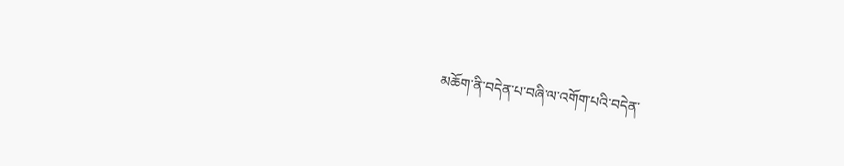མཆོག་ནི་བདེན་པ་བཞི་ལ་འགོག་པའི་བདེན་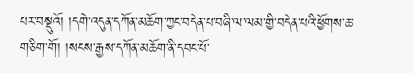པར་བསྡུའོ། །དགེ་འདུན་དཀོན་མཆོག་ཀྱང་བདེན་པ་བཞི་ལ་ལམ་གྱི་བདེན་པའི་ཕྱོགས་ཆ་གཅིག་གོ། །སངས་རྒྱས་དཀོན་མཆོག་ནི་དབང་པོ་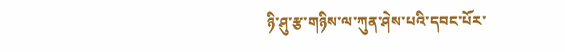ཉི་ཤུ་རྩ་གཉིས་ལ་ཀུན་ཤེས་པའི་དབང་པོར་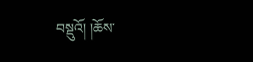བསྡུའོ། །ཆོས་